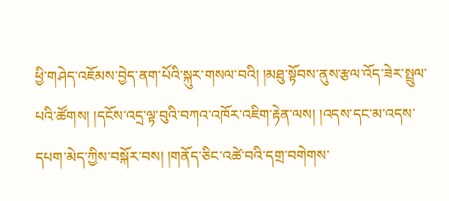ཕྱི་གཤེད་འཇོམས་བྱེད་ནག་པོའི་སྐུར་གསལ་བའི། །མཐུ་སྟོབས་ནུས་རྩལ་འོད་ཟེར་སྤྲུལ་པའི་ཚོགས། །དངོས་འདྲ་ལྟ་བུའི་བཀའ་འཁོར་འཇིག་རྟེན་ལས། །འདས་དང་མ་འདས་དཔག་མེད་ཀྱིས་བསྐོར་བས། །གནོད་ཅིང་འཚེ་བའི་དགྲ་བགེགས་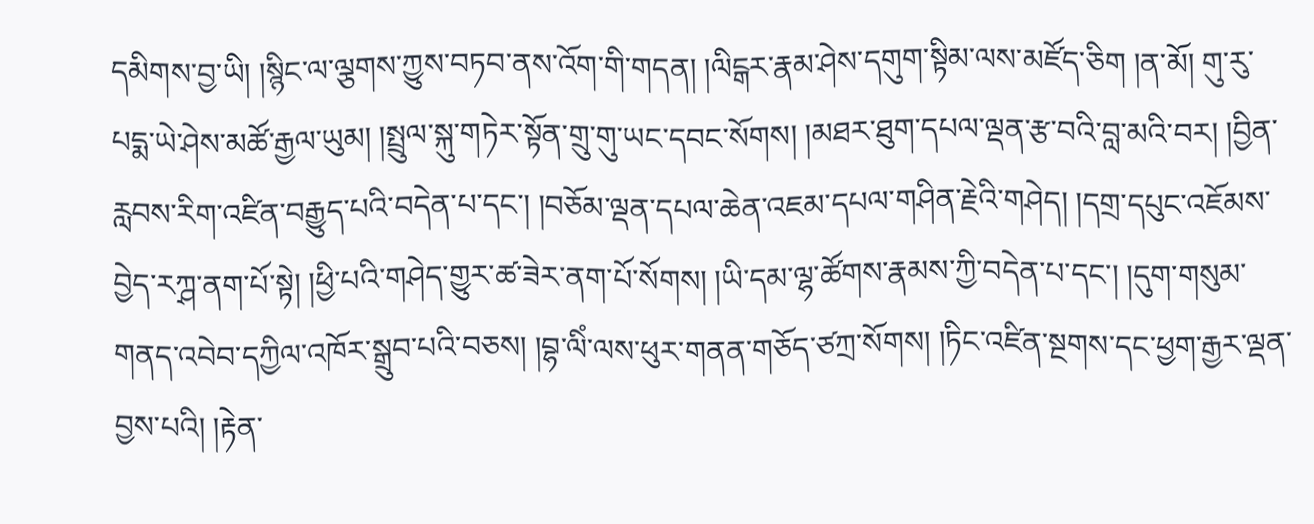དམིགས་བྱ་ཡི། །སྙིང་ལ་ལྕགས་ཀྱུས་བཏབ་ནས་འོག་གི་གདན། །ལིངྒར་རྣམ་ཤེས་དགུག་སྟིམ་ལས་མཛོད་ཅིག །ན་མོ། གུ་རུ་པདྨ་ཡེ་ཤེས་མཚོ་རྒྱལ་ཡུམ། །སྤྲུལ་སྐུ་གཏེར་སྟོན་གྲུ་གུ་ཡང་དབང་སོགས། །མཐར་ཐུག་དཔལ་ལྡན་རྩ་བའི་བླ་མའི་བར། །བྱིན་རླབས་རིག་འཛིན་བརྒྱུད་པའི་བདེན་པ་དང་། །བཅོམ་ལྡན་དཔལ་ཆེན་འཇམ་དཔལ་གཤིན་རྗེའི་གཤེད། །དགྲ་དཔུང་འཇོམས་བྱེད་རཀྴ་ནག་པོ་སྟེ། །ཕྱི་པའི་གཤེད་གྱུར་ཚ་ཟེར་ནག་པོ་སོགས། །ཡི་དམ་ལྷ་ཚོགས་རྣམས་ཀྱི་བདེན་པ་དང་། །དུག་གསུམ་གནད་འབེབ་དཀྱིལ་འཁོར་སྒྲུབ་པའི་བཅས། །བྷ་ལིཾ་ལས་ཕུར་གནན་གཅོད་ཙཀྲ་སོགས། །ཏིང་འཛིན་སྔགས་དང་ཕྱག་རྒྱར་ལྡན་བྱས་པའི། །རྟེན་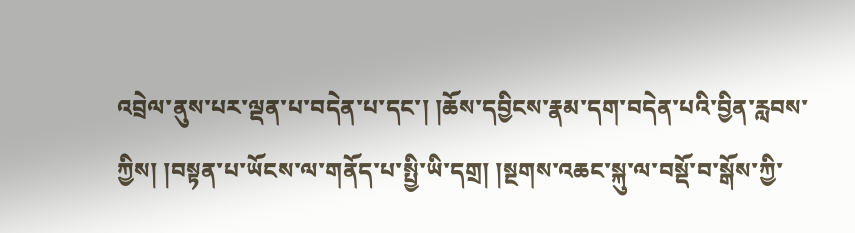འབྲེལ་ནུས་པར་ལྡན་པ་བདེན་པ་དང་། །ཆོས་དབྱིངས་རྣམ་དག་བདེན་པའི་བྱིན་རླབས་ཀྱིས། །བསྟན་པ་ཡོངས་ལ་གནོད་པ་སྤྱི་ཡི་དགྲ། །སྔགས་འཆང་སྐུ་ལ་བསྡོ་བ་སྒོས་ཀྱི་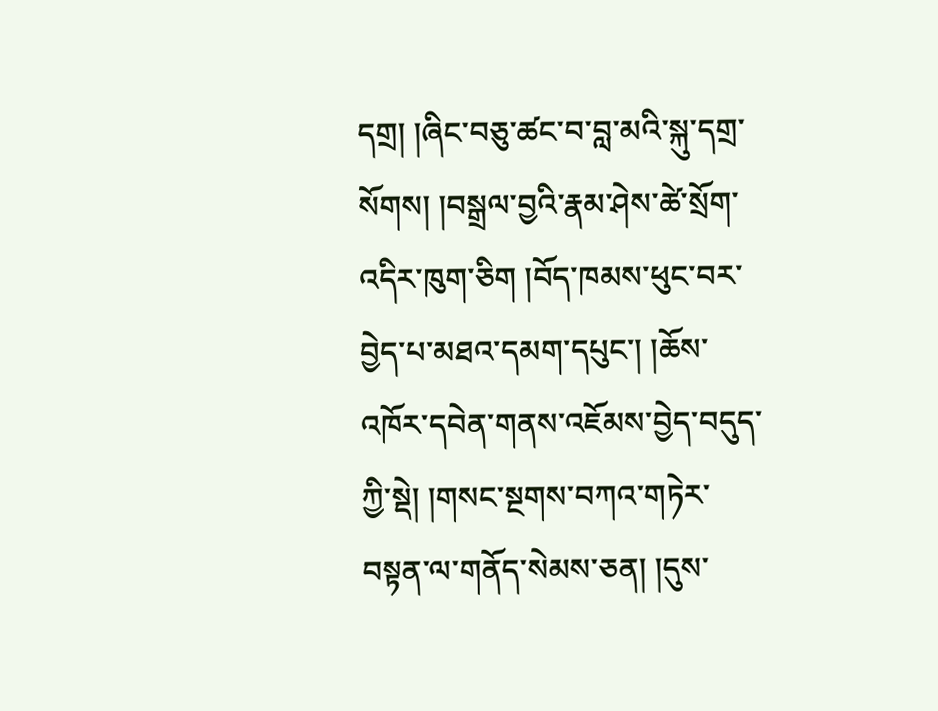དགྲ། །ཞིང་བཅུ་ཚང་བ་བླ་མའི་སྐུ་དགྲ་སོགས། །བསྒྲལ་བྱའི་རྣམ་ཤེས་ཚེ་སྲོག་འདིར་ཁུག་ཅིག །བོད་ཁམས་ཕུང་བར་བྱེད་པ་མཐའ་དམག་དཔུང་། །ཆོས་འཁོར་དབེན་གནས་འཇོམས་བྱེད་བདུད་ཀྱི་སྡེ། །གསང་སྔགས་བཀའ་གཏེར་བསྟན་ལ་གནོད་སེམས་ཅན། །དུས་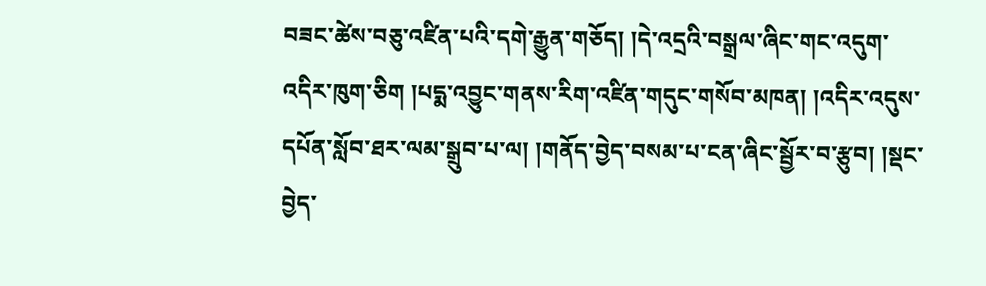བཟང་ཚེས་བཅུ་འཛིན་པའི་དགེ་རྒྱུན་གཅོད། །དེ་འདྲའི་བསྒྲལ་ཞིང་གང་འདུག་འདིར་ཁུག་ཅིག །པདྨ་འབྱུང་གནས་རིག་འཛིན་གདུང་གསོབ་མཁན། །འདིར་འདུས་དཔོན་སློབ་ཐར་ལམ་སྒྲུབ་པ་ལ། །གནོད་བྱེད་བསམ་པ་ངན་ཞིང་སྦྱོར་བ་རྩུབ། །སྡང་བྱེད་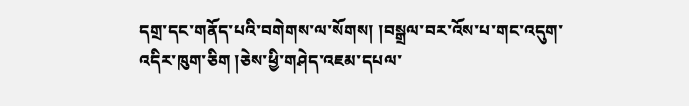དགྲ་དང་གནོད་པའི་བགེགས་ལ་སོགས། །བསྒྲལ་བར་འོས་པ་གང་འདུག་འདིར་ཁུག་ཅིག །ཅེས་ཕྱི་གཤེད་འཇམ་དཔལ་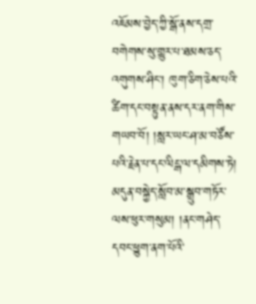འཇོམས་བྱེད་ཀྱི་སྒོ་ནས་དགྲ་བགེགས་སུ་གྱུར་པ་ཐམས་ཅད་འགུགས་ཤིང་། ཁུག་ཅིག་ཅེས་པའི་ཚིག་དང་བསྟུན་ནས་དར་ནག་གིས་གཡབ་བོ། །སླར་ཡང་ཤ་མ་བཙོས་པའི་རྗེན་པ་དང་ལིངྒ་ལ་དམིགས་ཏེ། མདུན་བསྐྱེད་སློབ་མ་སྒྲུབ་གཏོར་ལས་ཕུར་གསུམ། །ནང་གཤེད་དབང་ཕྱུག་ནག་པོའི་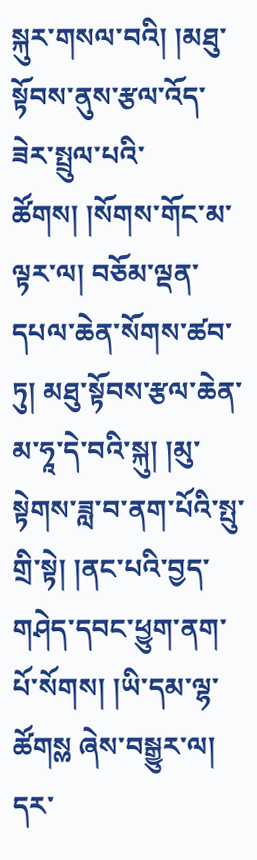སྐུར་གསལ་བའི། །མཐུ་སྟོབས་ནུས་རྩལ་འོད་ཟེར་སྤྲུལ་པའི་ཚོགས། །སོགས་གོང་མ་ལྟར་ལ། བཅོམ་ལྡན་དཔལ་ཆེན་སོགས་ཚབ་ཏུ། མཐུ་སྟོབས་རྩལ་ཆེན་མ་ཧཱ་དེ་བའི་སྐུ། །མུ་སྟེགས་ཟླ་བ་ནག་པོའི་སྤུ་གྲི་སྟེ། །ནང་པའི་བྱད་གཤེད་དབང་ཕྱུག་ནག་པོ་སོགས། །ཡི་དམ་ལྷ་ཚོགསྎ ཞེས་བསྒྱུར་ལ། དར་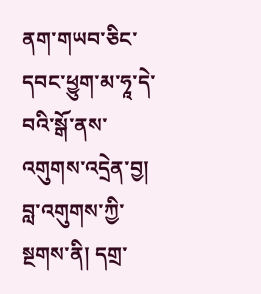ནག་གཡབ་ཅིང་དབང་ཕྱུག་མ་ཧཱ་དེ་བའི་སྒོ་ནས་འགུགས་འདྲེན་བྱ། བླ་འགུགས་ཀྱི་སྔགས་ནི། དགྲ་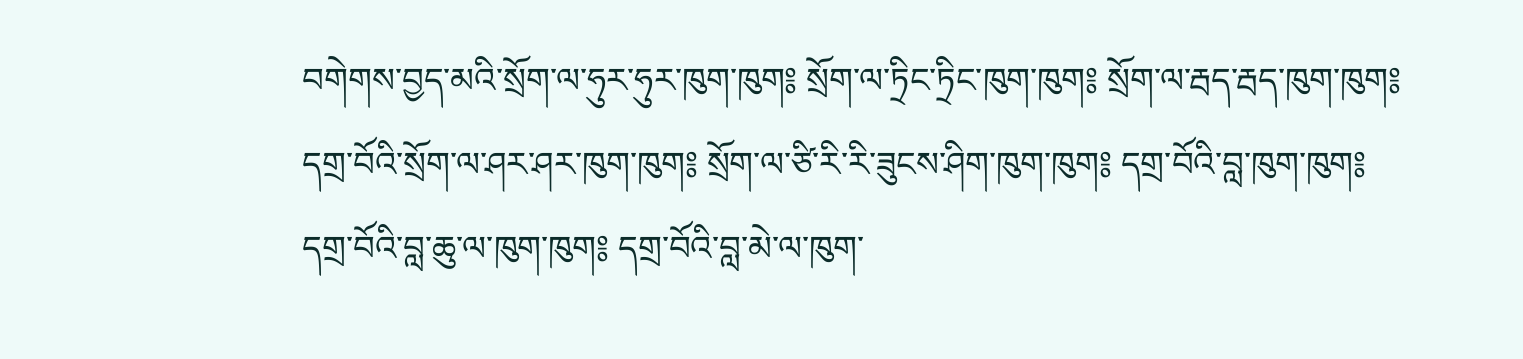བགེགས་བྱད་མའི་སྲོག་ལ་ཧུར་ཧུར་ཁུག་ཁུག༔ སྲོག་ལ་ཏྲིང་ཏྲིང་ཁུག་ཁུག༔ སྲོག་ལ་རྦད་རྦད་ཁུག་ཁུག༔ དགྲ་བོའི་སྲོག་ལ་ཤར་ཤར་ཁུག་ཁུག༔ སྲོག་ལ་ཙི་རི་རི་ཟུངས་ཤིག་ཁུག་ཁུག༔ དགྲ་བོའི་བླ་ཁུག་ཁུག༔ དགྲ་བོའི་བླ་ཆུ་ལ་ཁུག་ཁུག༔ དགྲ་བོའི་བླ་མེ་ལ་ཁུག་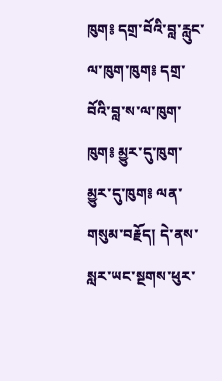ཁུག༔ དགྲ་བོའི་བླ་རླུང་ལ་ཁུག་ཁུག༔ དགྲ་བོའི་བླ་ས་ལ་ཁུག་ཁུག༔ མྱུར་དུ་ཁུག་མྱུར་དུ་ཁུག༔ ལན་གསུམ་བརྗོད། དེ་ནས་སླར་ཡང་སྔགས་ཕུར་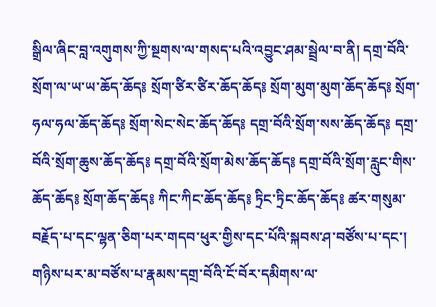སྒྲིལ་ཞིང་བླ་འགུགས་ཀྱི་སྔགས་ལ་གསད་པའི་འབྱུང་ཤམ་སྦྲེལ་བ་ནི། དགྲ་བོའི་སྲོག་ལ་ཡ་ཡ་ཆོད་ཆོད༔ སྲོག་ཙིར་ཙིར་ཆོད་ཆོད༔ སྲོག་མུག་མུག་ཆོད་ཆོད༔ སྲོག་ཧལ་ཧལ་ཆོད་ཆོད༔ སྲོག་སེང་སེང་ཆོད་ཆོད༔ དགྲ་བོའི་སྲོག་སས་ཆོད་ཆོད༔ དགྲ་བོའི་སྲོག་ཆུས་ཆོད་ཆོད༔ དགྲ་བོའི་སྲོག་མེས་ཆོད་ཆོད༔ དགྲ་བོའི་སྲོག་རླུང་གིས་ཆོད་ཆོད༔ སྲོག་ཆོད་ཆོད༔ ཀིང་ཀིང་ཆོད་ཆོད༔ ཏྲིང་ཏྲིང་ཆོད་ཆོད༔ ཚར་གསུམ་བརྗོད་པ་དང་ལྷན་ཅིག་པར་གདབ་ཕུར་གྱིས་དང་པོའི་སྐབས་ཤ་བཙོས་པ་དང་། གཉིས་པར་མ་བཙོས་པ་རྣམས་དགྲ་བོའི་ངོ་བོར་དམིགས་ལ་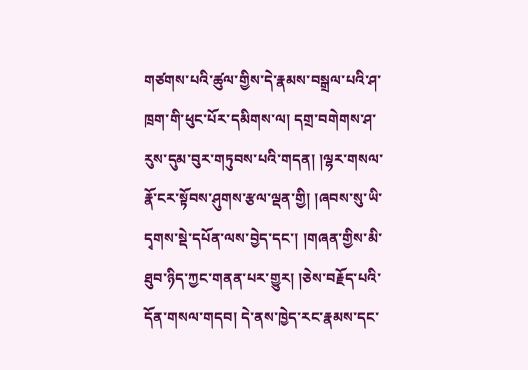གཙགས་པའི་ཚུལ་གྱིས་དེ་རྣམས་བསྒྲལ་པའི་ཤ་ཁྲག་གི་ཕུང་པོར་དམིགས་ལ། དགྲ་བགེགས་ཤ་རུས་དུམ་བུར་གཏུབས་པའི་གདན། །ལྷར་གསལ་རྣོ་ངར་སྟོབས་ཤུགས་རྩལ་ལྡན་གྱི། །ཞབས་སུ་ཡི་དྭགས་སྡེ་དཔོན་ལས་བྱེད་དང་། །གཞན་གྱིས་མི་ཐུབ་ཉིད་ཀྱང་གནན་པར་གྱུར། །ཅེས་བརྗོད་པའི་དོན་གསལ་གདབ། དེ་ནས་ཁྱེད་རང་རྣམས་དང་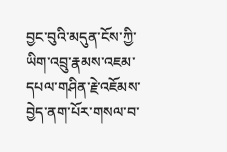བྱང་བུའི་མདུན་ངོས་ཀྱི་ཡིག་འབྲུ་རྣམས་འཇམ་དཔལ་གཤིན་རྗེ་འཇོམས་བྱེད་ནག་པོར་གསལ་བ་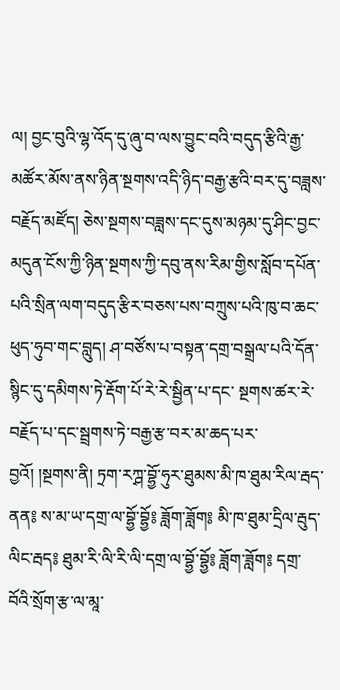ལ། བྱང་བུའི་ལྷ་འོད་དུ་ཞུ་བ་ལས་བྱུང་བའི་བདུད་རྩིའི་རྒྱ་མཚོར་མོས་ནས་ཉིན་སྔགས་འདི་ཉིད་བརྒྱ་རྩའི་བར་དུ་བཟླས་བརྗོད་མཛོད། ཅེས་སྔགས་བཟླས་དང་དུས་མཉམ་དུ་ཤིང་བྱང་མདུན་ངོས་ཀྱི་ཉིན་སྔགས་ཀྱི་དབུ་ནས་རིམ་གྱིས་སློབ་དཔོན་པའི་སྲིན་ལག་བདུད་རྩིར་བཅས་པས་བཀྲུས་པའི་ཁུ་བ་ཆང་ཕུད་ཧུབ་གང་བླུད། ཤ་བཙོས་པ་བསྟན་དགྲ་བསྒྲལ་པའི་དོན་སྙིང་དུ་དམིགས་ཏེ་རྡོག་པོ་རེ་རེ་སྦྱིན་པ་དང་ སྔགས་ཚར་རེ་བརྗོད་པ་དང་སྦྲགས་ཏེ་བརྒྱ་རྩ་བར་མ་ཆད་པར་བྱའོ། །སྔགས་ནི། ཏྲག་རཀྴ་བྷྱོ་ཧུར་ཐུམས་མི་ཁ་ཐུམ་རིལ་རྦད་ནན༔ ས་མ་ཡ་དགྲ་ལ་བྷྱོ་བྷྱོ༔ ཟློག་ཟློག༔ མི་ཁ་ཐུམ་དྲིལ་རྦུད་ལིང་རྦད༔ ཐུམ་རི་ལི་རི་ལི་དགྲ་ལ་བྷྱོ་བྷྱོ༔ ཟློག་ཟློག༔ དགྲ་བོའི་སྲོག་རྩ་ལ་མཱ་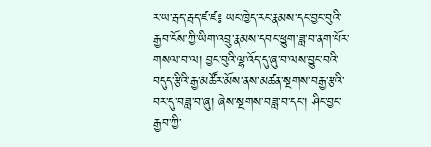ར་ཡ་རྦད་རྦད་ཛ་ཛ༔ ཡང་ཁྱེད་རང་རྣམས་དང་བྱང་བུའི་རྒྱབ་ངོས་ཀྱི་ཡིག་འབྲུ་རྣམས་དབང་ཕྱུག་ཟླ་བ་ནག་པོར་གསལ་བ་ལ། བྱང་བུའི་ལྷ་འོད་དུ་ཞུ་བ་ལས་བྱུང་བའི་བདུད་རྩིའི་རྒྱ་མཚོར་མོས་ནས་མཚན་སྔགས་བརྒྱ་རྩའི་བར་དུ་བཟླ་བ་ཞུ། ཞེས་སྔགས་བཟླ་བ་དང་། ཤིང་བྱང་རྒྱབ་ཀྱི་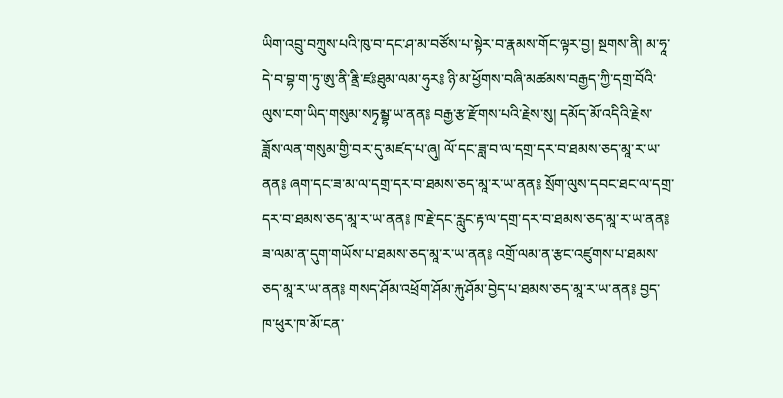ཡིག་འབྲུ་བཀྲུས་པའི་ཁུ་བ་དང་ཤ་མ་བཙོས་པ་སྟེར་བ་རྣམས་གོང་ལྟར་བྱ། སྔགས་ནི། མ་ཧཱ་དེ་བ་བྷ་ག་ཏུ་ཨུ་ནི་རྣྲི་ཛཿཐུམ་ལམ་ཧུར༔ ཉི་མ་ཕྱོགས་བཞི་མཚམས་བརྒྱད་ཀྱི་དགྲ་བོའི་ལུས་ངག་ཡིད་གསུམ་སཏྭམྦྷ་ཡ་ནན༔ བརྒྱ་རྩ་རྫོགས་པའི་རྗེས་སུ། དམོད་མོ་འདིའི་རྗེས་ཟློས་ལན་གསུམ་གྱི་བར་དུ་མཛད་པ་ཞུ། ལོ་དང་ཟླ་བ་ལ་དགྲ་དར་བ་ཐམས་ཅད་མཱ་ར་ཡ་ནན༔ ཞག་དང་ཟ་མ་ལ་དགྲ་དར་བ་ཐམས་ཅད་མཱ་ར་ཡ་ནན༔ སྲོག་ལུས་དབང་ཐང་ལ་དགྲ་དར་བ་ཐམས་ཅད་མཱ་ར་ཡ་ནན༔ ཁ་རྗེ་དང་རླུང་རྟ་ལ་དགྲ་དར་བ་ཐམས་ཅད་མཱ་ར་ཡ་ནན༔ ཟ་ལམ་ན་དུག་གཡོས་པ་ཐམས་ཅད་མཱ་ར་ཡ་ནན༔ འགྲོ་ལམ་ན་རྩང་འཛུགས་པ་ཐམས་ཅད་མཱ་ར་ཡ་ནན༔ གསད་ཤོམ་འཕྲོག་ཤོམ་རྐུ་ཤོམ་བྱེད་པ་ཐམས་ཅད་མཱ་ར་ཡ་ནན༔ བྱད་ཁ་ཕུར་ཁ་མོ་ངན་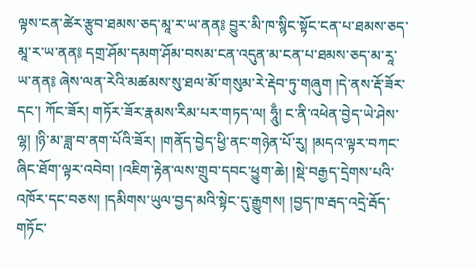ལྟས་ངན་ཚེར་རྩུབ་ཐམས་ཅད་མཱ་ར་ཡ་ནན༔ བྱུར་མི་ཁ་སྙིང་སྟོང་ངན་པ་ཐམས་ཅད་མཱ་ར་ཡ་ནན༔ དགྲ་ཤོམ་དམག་ཤོམ་བསམ་ངན་འདུན་མ་ངན་པ་ཐམས་ཅད་མ་རཱ་ཡ་ནན༔ ཞེས་ལན་རེའི་མཚམས་སུ་ཐལ་མོ་གསུམ་རེ་རྡེབ་ཏུ་གཞུག །དེ་ནས་རྡོ་ཟོར་དང་། ཀོང་ཟོར། གཏོར་ཟོར་རྣམས་རིམ་པར་གཏད་ལ། ཧཱུྃ། ང་ནི་འཕེན་བྱེད་ཡེ་ཤེས་ལྷ། །ཉི་མ་ཟླ་བ་ནག་པོའི་ཟོར། །གནོད་བྱེད་ཕྱི་ནང་གཉེན་པོ་རུ། །མདའ་ལྟར་བཀང་ཞིང་ཐོག་ལྟར་འབེབ། །འཇིག་རྟེན་ལས་གྲུབ་དབང་ཕྱུག་ཆེ། །སྡེ་བརྒྱད་དྲེགས་པའི་འཁོར་དང་བཅས། །དམིགས་ཡུལ་བྱད་མའི་སྟེང་དུ་རྒྱུགས། །བྱད་ཁ་རྦད་འདྲེ་རྦོད་གཏོང་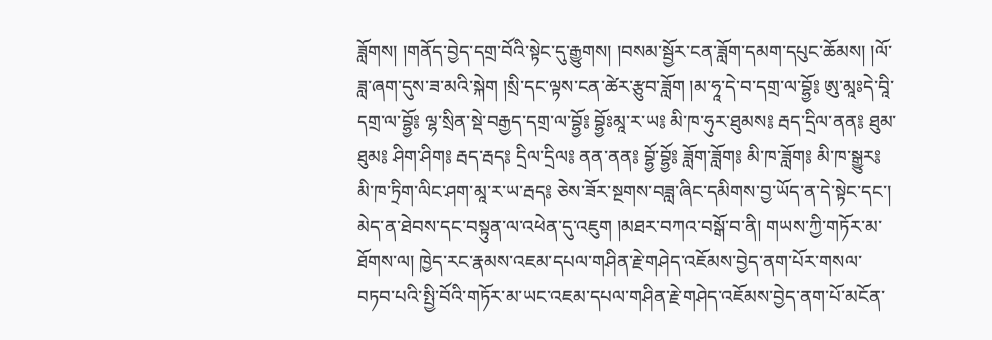ཟློགས། །གནོད་བྱེད་དགྲ་བོའི་སྟེང་དུ་རྒྱུགས། །བསམ་སྦྱོར་ངན་ཟློག་དམག་དཔུང་ཆོམས། །ལོ་ཟླ་ཞག་དུས་ཟ་མའི་སྐེག །སྲི་དང་ལྟས་ངན་ཚེར་རྩུབ་ཟློག །མ་ཧཱ་དེ་བ་དགྲ་ལ་བྷྱོ༔ ཨུ་མཱཿདེ་བཱི་དགྲ་ལ་བྷྱོ༔ ལྷ་སྲིན་སྡེ་བརྒྱད་དགྲ་ལ་བྷྱོ༔ བྷྱོཿམཱ་ར་ཡ༔ མི་ཁ་ཧུར་ཐུམས༔ རྦད་དྲིལ་ནན༔ ཐུམ་ཐུམ༔ ཤིག་ཤིག༔ རྦད་རྦད༔ དྲིལ་དྲིལ༔ ནན་ནན༔ བྷྱོ་བྷྱོ༔ ཟློག་ཟློག༔ མི་ཁ་ཟློག༔ མི་ཁ་སྒྱུར༔ མི་ཁ་ཏྲིག་ལིང་ཤག་མཱ་ར་ཡ་རྦད༔ ཅེས་ཟོར་སྔགས་བཟླ་ཞིང་དམིགས་བྱ་ཡོད་ན་དེ་སྟེང་དང་། མེད་ན་ཐེབས་དང་བསྟུན་ལ་འཕེན་དུ་འཇུག །མཐར་བཀའ་བསྒོ་བ་ནི། གཡས་ཀྱི་གཏོར་མ་ཐོགས་ལ། ཁྱེད་རང་རྣམས་འཇམ་དཔལ་གཤིན་རྗེ་གཤེད་འཇོམས་བྱེད་ནག་པོར་གསལ་བཏབ་པའི་སྤྱི་བོའི་གཏོར་མ་ཡང་འཇམ་དཔལ་གཤིན་རྗེ་གཤེད་འཇོམས་བྱེད་ནག་པོ་མངོན་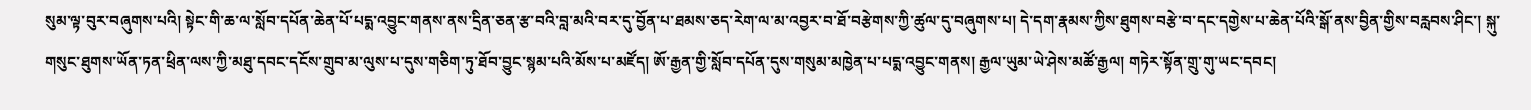སུམ་ལྟ་བུར་བཞུགས་པའི། སྟེང་གི་ཆ་ལ་སློབ་དཔོན་ཆེན་པོ་པདྨ་འབྱུང་གནས་ནས་དྲིན་ཅན་རྩ་བའི་བླ་མའི་བར་དུ་བྱོན་པ་ཐམས་ཅད་རེག་ལ་མ་འབྱར་བ་ཐོ་བརྩེགས་ཀྱི་ཚུལ་དུ་བཞུགས་པ། དེ་དག་རྣམས་ཀྱིས་ཐུགས་བརྩེ་བ་དང་དགྱེས་པ་ཆེན་པོའི་སྒོ་ནས་བྱིན་གྱིས་བརླབས་ཤིང་། སྐུ་གསུང་ཐུགས་ཡོན་ཏན་ཕྲིན་ལས་ཀྱི་མཐུ་དབང་དངོས་གྲུབ་མ་ལུས་པ་དུས་གཅིག་ཏུ་ཐོབ་བྱུང་སྙམ་པའི་མོས་པ་མཛོད། ཨོ་རྒྱན་གྱི་སློབ་དཔོན་དུས་གསུམ་མཁྱེན་པ་པདྨ་འབྱུང་གནས། རྒྱལ་ཡུམ་ཡེ་ཤེས་མཚོ་རྒྱལ། གཏེར་སྟོན་གྲུ་གུ་ཡང་དབང།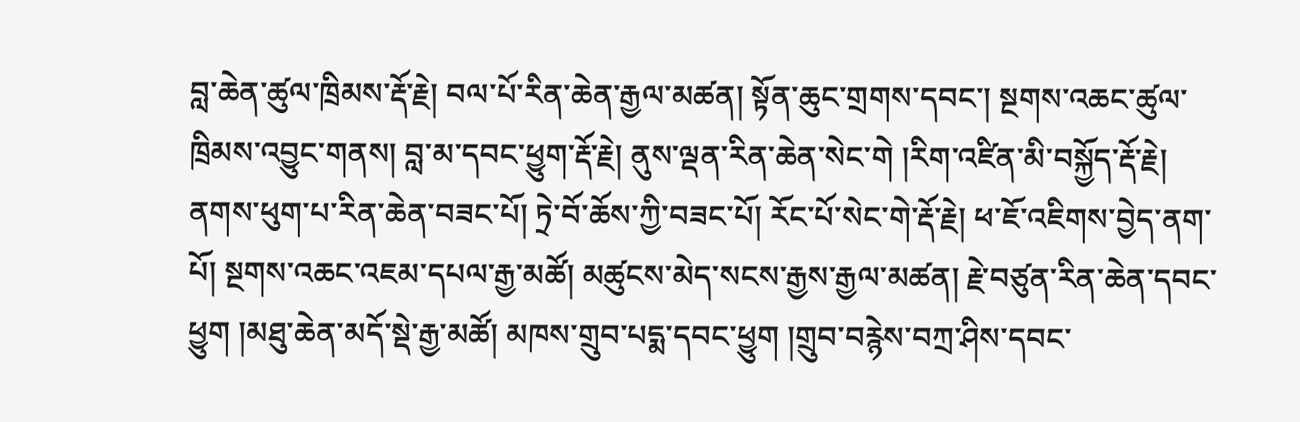བླ་ཆེན་ཚུལ་ཁྲིམས་རྡོ་རྗེ། བལ་པོ་རིན་ཆེན་རྒྱལ་མཚན། སྟོན་ཆུང་གྲགས་དབང་། སྔགས་འཆང་ཚུལ་ཁྲིམས་འབྱུང་གནས། བླ་མ་དབང་ཕྱུག་རྡོ་རྗེ། ནུས་ལྡན་རིན་ཆེན་སེང་གེ །རིག་འཛིན་མི་བསྐྱོད་རྡོ་རྗེ། ནགས་ཕུག་པ་རིན་ཆེན་བཟང་པོ། ཏྲེ་བོ་ཆོས་ཀྱི་བཟང་པོ། རོང་པོ་སེང་གེ་རྡོ་རྗེ། ཕ་ཇོ་འཇིགས་བྱེད་ནག་པོ། སྔགས་འཆང་འཇམ་དཔལ་རྒྱ་མཚོ། མཚུངས་མེད་སངས་རྒྱས་རྒྱལ་མཚན། རྗེ་བཙུན་རིན་ཆེན་དབང་ཕྱུག །མཐུ་ཆེན་མདོ་སྡེ་རྒྱ་མཚོ། མཁས་གྲུབ་པདྨ་དབང་ཕྱུག །གྲུབ་བརྙེས་བཀྲ་ཤིས་དབང་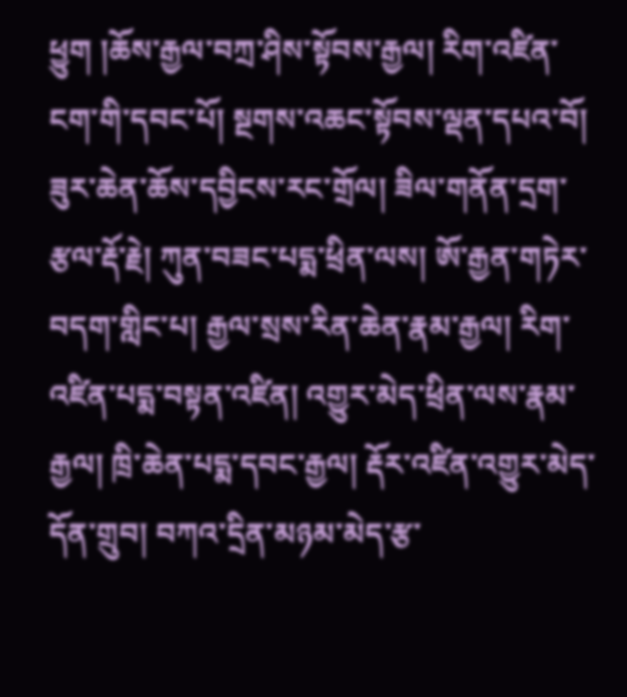ཕྱུག །ཆོས་རྒྱལ་བཀྲ་ཤིས་སྟོབས་རྒྱལ། རིག་འཛིན་ངག་གི་དབང་པོ། སྔགས་འཆང་སྟོབས་ལྡན་དཔའ་བོ། ཟུར་ཆེན་ཆོས་དབྱིངས་རང་གྲོལ། ཟིལ་གནོན་དྲག་རྩལ་རྡོ་རྗེ། ཀུན་བཟང་པདྨ་ཕྲིན་ལས། ཨོ་རྒྱན་གཏེར་བདག་གླིང་པ། རྒྱལ་སྲས་རིན་ཆེན་རྣམ་རྒྱལ། རིག་འཛིན་པདྨ་བསྟན་འཛིན། འགྱུར་མེད་ཕྲིན་ལས་རྣམ་རྒྱལ། ཁྲི་ཆེན་པདྨ་དབང་རྒྱལ། རྡོར་འཛིན་འགྱུར་མེད་དོན་གྲུབ། བཀའ་དྲིན་མཉམ་མེད་རྩ་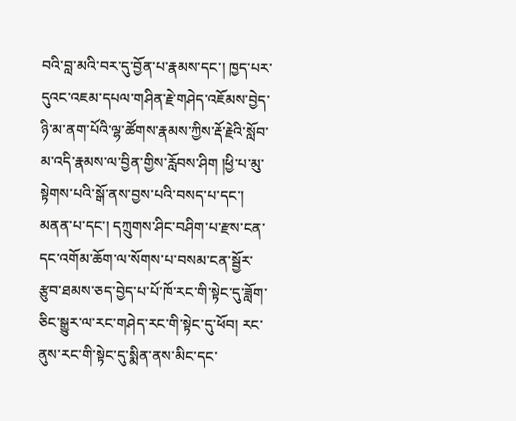བའི་བླ་མའི་བར་དུ་བྱོན་པ་རྣམས་དང་། ཁྱད་པར་དུའང་འཇམ་དཔལ་གཤིན་རྗེ་གཤེད་འཇོམས་བྱེད་ཉི་མ་ནག་པོའི་ལྷ་ཚོགས་རྣམས་ཀྱིས་རྡོ་རྗེའི་སློབ་མ་འདི་རྣམས་ལ་བྱིན་གྱིས་རློབས་ཤིག །ཕྱི་པ་མུ་སྟེགས་པའི་སྒོ་ནས་བྱས་པའི་བསད་པ་དང་། མནན་པ་དང་། དཀྲུགས་ཤིང་བཤིག་པ་རྫས་ངན་དང་འགོམ་ཆོག་ལ་སོགས་པ་བསམ་ངན་སྦྱོར་རྩུབ་ཐམས་ཅད་བྱེད་པ་པོ་ཁོ་རང་གི་སྟེང་དུ་ཟློག་ཅིང་སྒྱུར་ལ་རང་གཤེད་རང་གི་སྟེང་དུ་ཕོབ། རང་ནུས་རང་གི་སྟེང་དུ་སྨིན་ནས་མིང་དང་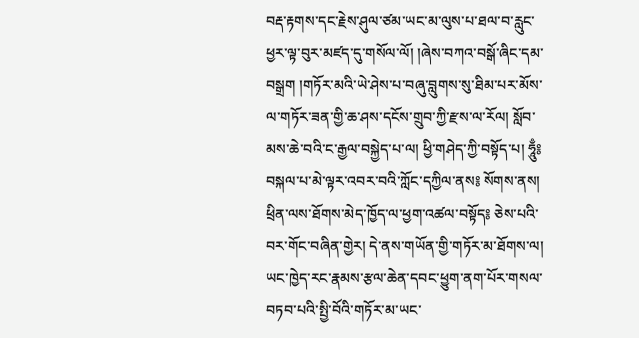བརྡ་རྟགས་དང་རྗེས་ཤུལ་ཙམ་ཡང་མ་ལུས་པ་ཐལ་བ་རླུང་ཕྱར་ལྟ་བུར་མཛད་དུ་གསོལ་ལོ། །ཞེས་བཀའ་བསྒོ་ཞིང་དམ་བསྒྲག །གཏོར་མའི་ཡེ་ཤེས་པ་བཞུ་བླུགས་སུ་ཐིམ་པར་མོས་ལ་གཏོར་ཟན་གྱི་ཆ་ཤས་དངོས་གྲུབ་ཀྱི་རྫས་ལ་རོལ། སློབ་མས་ཆེ་བའི་ང་རྒྱལ་བསྐྱེད་པ་ལ། ཕྱི་གཤེད་ཀྱི་བསྟོད་པ། ཧཱུྃ༔ བསྐལ་པ་མེ་ལྟར་འབར་བའི་ཀློང་དཀྱིལ་ནས༔ སོགས་ནས། ཕྲིན་ལས་ཐོགས་མེད་ཁྱོད་ལ་ཕྱག་འཚལ་བསྟོད༔ ཅེས་པའི་བར་གོང་བཞིན་གྱེར། དེ་ནས་གཡོན་གྱི་གཏོར་མ་ཐོགས་ལ། ཡང་ཁྱེད་རང་རྣམས་རྩལ་ཆེན་དབང་ཕྱུག་ནག་པོར་གསལ་བཏབ་པའི་སྤྱི་བོའི་གཏོར་མ་ཡང་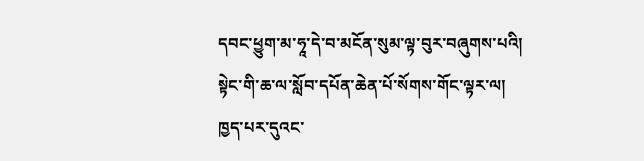དབང་ཕྱུག་མ་ཧཱ་དེ་བ་མངོན་སུམ་ལྟ་བུར་བཞུགས་པའི། སྟེང་གི་ཆ་ལ་སློབ་དཔོན་ཆེན་པོ་སོགས་གོང་ལྟར་ལ། ཁྱད་པར་དུའང་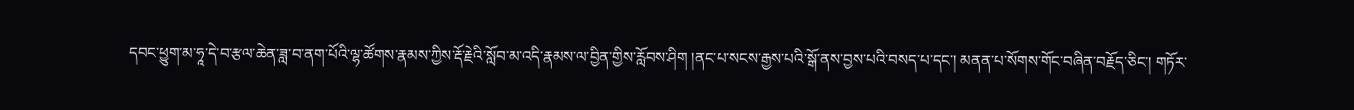དབང་ཕྱུག་མ་ཧཱ་དེ་བ་རྩལ་ཆེན་ཟླ་བ་ནག་པོའི་ལྷ་ཚོགས་རྣམས་ཀྱིས་རྡོ་རྗེའི་སློབ་མ་འདི་རྣམས་ལ་བྱིན་གྱིས་རློབས་ཤིག །ནང་པ་སངས་རྒྱས་པའི་སྒོ་ནས་བྱས་པའི་བསད་པ་དང་། མནན་པ་སོགས་གོང་བཞིན་བརྗོད་ཅིང་། གཏོར་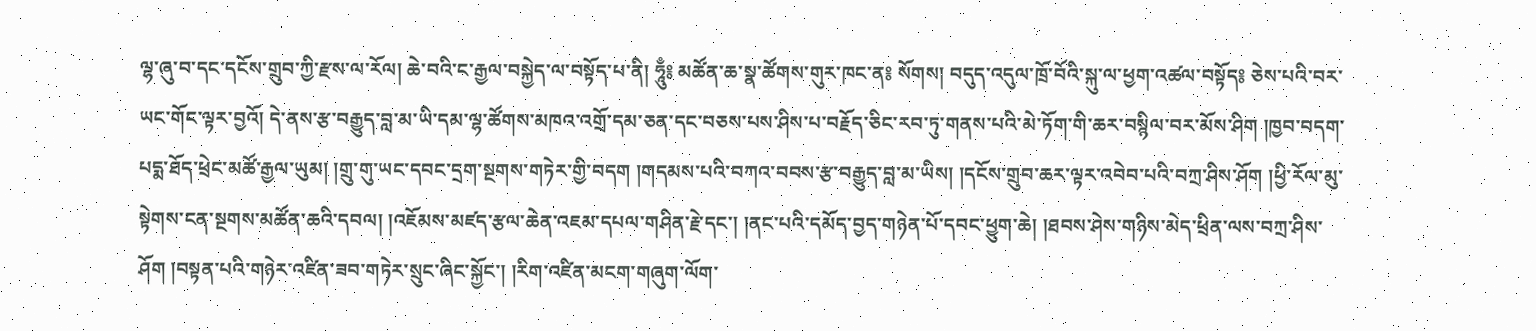ལྷ་ཞུ་བ་དང་དངོས་གྲུབ་ཀྱི་རྫས་ལ་རོལ། ཆེ་བའི་ང་རྒྱལ་བསྐྱེད་ལ་བསྟོད་པ་ནི། ཧཱུྃ༔ མཚོན་ཆ་སྣ་ཚོགས་གུར་ཁང་ན༔ སོགས། བདུད་འདུལ་ཁྲོ་བོའི་སྐུ་ལ་ཕྱག་འཚལ་བསྟོད༔ ཅེས་པའི་བར་ཡང་གོང་ལྟར་བྱའོ། དེ་ནས་རྩ་བརྒྱུད་བླ་མ་ཡི་དམ་ལྷ་ཚོགས་མཁའ་འགྲོ་དམ་ཅན་དང་བཅས་པས་ཤིས་པ་བརྗོད་ཅིང་རབ་ཏུ་གནས་པའི་མེ་ཏོག་གི་ཆར་བསྙིལ་བར་མོས་ཤིག །ཁྱབ་བདག་པདྨ་ཐོད་ཕྲེང་མཚོ་རྒྱལ་ཡུམ། །གྲུ་གུ་ཡང་དབང་དྲག་སྔགས་གཏེར་གྱི་བདག །གདམས་པའི་བཀའ་བབས་རྩ་བརྒྱུད་བླ་མ་ཡིས། །དངོས་གྲུབ་ཆར་ལྟར་འབེབ་པའི་བཀྲ་ཤིས་ཤོག །ཕྱི་རོལ་མུ་སྟེགས་ངན་སྔགས་མཚོན་ཆའི་དབལ། །འཇོམས་མཛད་རྩལ་ཆེན་འཇམ་དཔལ་གཤིན་རྗེ་དང་། །ནང་པའི་དམོད་བྱད་གཉེན་པོ་དབང་ཕྱུག་ཆེ། །ཐབས་ཤེས་གཉིས་མེད་ཕྲིན་ལས་བཀྲ་ཤིས་ཤོག །བསྟན་པའི་གཉེར་འཛིན་ཟབ་གཏེར་སྲུང་ཞིང་སྐྱོང་། །རིག་འཛིན་མངག་གཞུག་ལོག་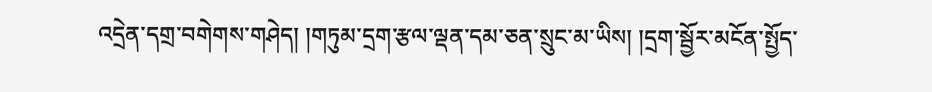འདྲེན་དགྲ་བགེགས་གཤེད། །གཏུམ་དྲག་རྩལ་ལྡན་དམ་ཅན་སྲུང་མ་ཡིས། །དྲག་སྦྱོར་མངོན་སྤྱོད་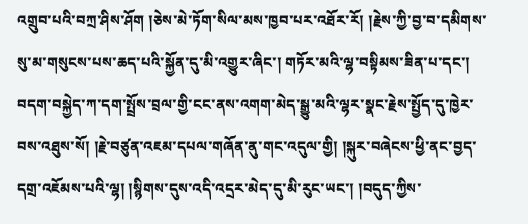འགྲུབ་པའི་བཀྲ་ཤིས་ཤོག །ཅེས་མེ་ཏོག་སིལ་མས་ཁྱབ་པར་འཐོར་རོ། །རྗེས་ཀྱི་བྱ་བ་དམིགས་སུ་མ་གསུངས་པས་ཆད་པའི་སྐྱོན་དུ་མི་འགྱུར་ཞིང་། གཏོར་མའི་ལྷ་བསྟིམས་ཟིན་པ་དང་། བདག་བསྐྱེད་ཀ་དག་སྤྲོས་བྲལ་གྱི་ངང་ནས་འགག་མེད་སྒྱུ་མའི་ལྷར་སྣང་རྗེས་སྤྱོད་དུ་ཁྱེར་བས་འཐུས་སོ། །རྗེ་བཙུན་འཇམ་དཔལ་གཞོན་ནུ་གང་འདུལ་གྱི། །སྐུར་བཞེངས་ཕྱི་ནང་བྱད་དགྲ་འཇོམས་པའི་ལྷ། །སྙིགས་དུས་འདི་འདྲར་མེད་དུ་མི་རུང་ཡང་། །བདུད་ཀྱིས་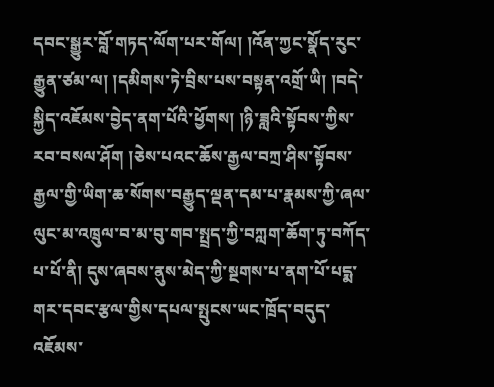དབང་སྒྱུར་བློ་གཏད་ལོག་པར་གོལ། །འོན་ཀྱང་སྣོད་རུང་རྒྱུན་ཙམ་ལ། །དམིགས་ཏེ་བྲིས་པས་བསྟན་འགྲོ་ཡི། །བདེ་སྐྱིད་འཇོམས་བྱེད་ནག་པོའི་ཕྱོགས། །ཉི་ཟླའི་སྟོབས་ཀྱིས་རབ་བསལ་ཤོག །ཅེས་པའང་ཆོས་རྒྱལ་བཀྲ་ཤིས་སྟོབས་རྒྱལ་གྱི་ཡིག་ཆ་སོགས་བརྒྱུད་ལྡན་དམ་པ་རྣམས་ཀྱི་ཞལ་ལུང་མ་འཁྲུལ་བ་མ་བུ་གབ་སྤྲད་ཀྱི་བཀླག་ཆོག་ཏུ་བཀོད་པ་པོ་ནི། དུས་ཞབས་ནུས་མེད་ཀྱི་སྔགས་པ་ནག་པོ་པདྨ་གར་དབང་རྩལ་གྱིས་དཔལ་སྤུངས་ཡང་ཁྲོད་བདུད་འཇོམས་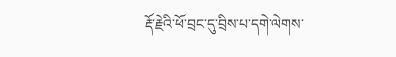རྡོ་རྗེའི་ཕོ་བྲང་དུ་བྲིས་པ་དགེ་ལེགས་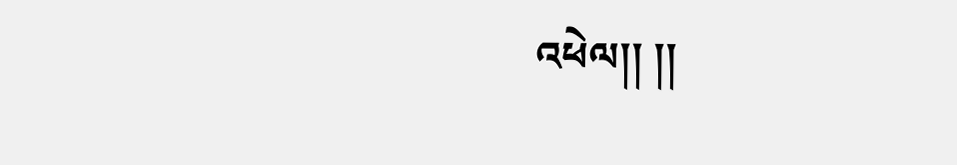འཕེལ།། །།